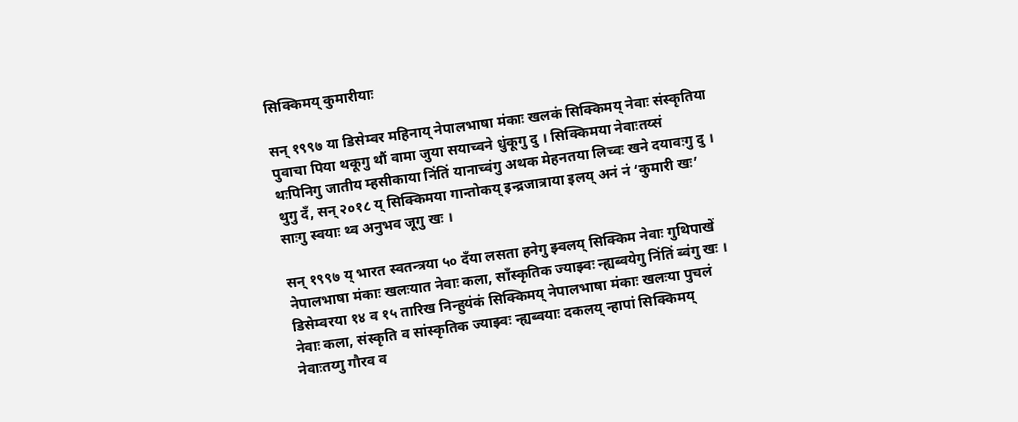सिक्किमय् कुमारीयाः

सन् १९९७ या डिसेम्वर महिनाय् नेपालभाषा मंकाः खलकं सिक्किमय् नेवाः संस्कृतिया पुवाचा पिया थकूगु थौं वामा जुया सयाच्वने धुंकूगु दु । सिक्किमया नेवाःतय्सं थःपिनिगु जातीय म्हसीकाया निंतिं यानाच्वंगु अथक मेहनतया लिच्वः खने दयावःगु दु । थुगु दँ, सन् २०१८ य् सिक्किमया गान्तोकय् इन्द्रजात्राया इलय् अनं नं ‘कुमारी खः’ साःगु स्वयाः थ्व अनुभव जूगु खः ।

सन् १९९७ य् भारत स्वतन्त्रया ५० दँया लसता हनेगु झ्वलय् सिक्किम नेवाः गुथिपाखें नेपालभाषा मंकाः खलःयात नेवाः कला, साँस्कृतिक ज्याझ्वः न्ह्यब्वयेगु निंतिं ब्वंगु खः । डिसेम्वरया १४ व १५ तारिख निन्हुयंकं सिक्किमय् नेपालभाषा मंकाः खलःया पुचलं नेवाः कला, संस्कृति व सांस्कृतिक ज्याझ्वः न्ह्यब्वयाः दकलय् न्हापां सिक्किमय् नेवाःतय्गु गौरव व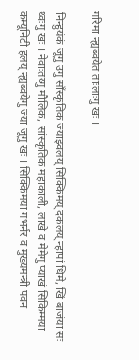गरिमा न्ह्यब्वयेत ताःलाःगु खः ।

निन्हुयंकं जूगु उगु साँस्कृतिक ज्याझ्वलय् सिक्किमय् दकलय् न्हापां धिमे, खिं बाजंया सः थ्वःगु खः । नेवाःतय्गु मौलिक, सांस्कृतिक महाकाली, लाखे व मेमेगु प्याखं सिकिम्मया कम्यूनिटी हलय् न्ह्यब्वयेगु ज्या जूगु खः । सिक्किमया गभर्नर व मुख्यमन्त्री पवन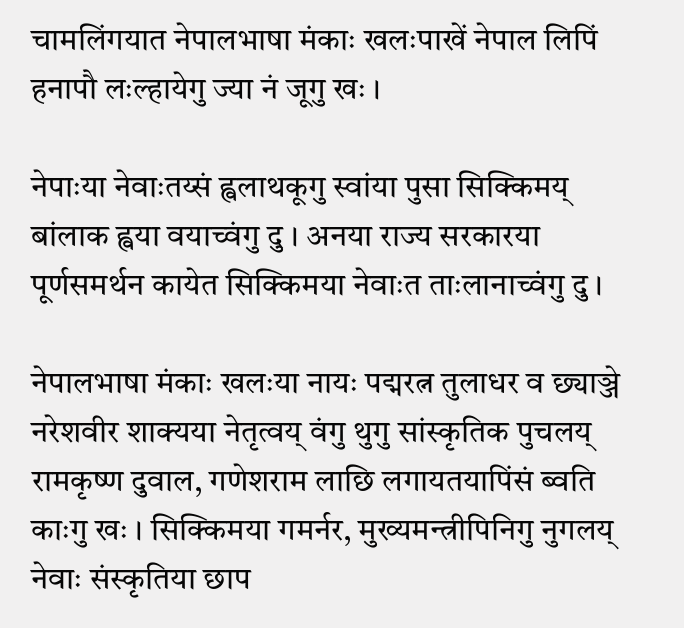चामलिंगयात नेपालभाषा मंकाः खलःपाखें नेपाल लिपिं हनापौ लःल्हायेगु ज्या नं जूगु खः ।

नेपाःया नेवाःतय्सं ह्वलाथकूगु स्वांया पुसा सिक्किमय् बांलाक ह्वया वयाच्वंगु दु । अनया राज्य सरकारया पूर्णसमर्थन कायेत सिक्किमया नेवाःत ताःलानाच्वंगु दु ।

नेपालभाषा मंकाः खलःया नायः पद्मरत्न तुलाधर व छ्याञ्जे नरेशवीर शाक्यया नेतृत्वय् वंगु थुगु सांस्कृतिक पुचलय् रामकृष्ण दुवाल, गणेशराम लाछि लगायतयापिंसं ब्वति काःगु खः । सिक्किमया गमर्नर, मुख्यमन्त्रीपिनिगु नुगलय् नेवाः संस्कृतिया छाप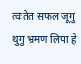त्वःतेत सफल जूगु थुगु भ्रमण लिपा हे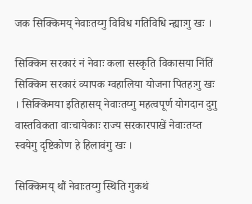जक सिक्किमय् नेवाःतय्गु विविध गतिविधि न्ह्याःगु खः ।

सिक्किम सरकारं नं नेवाः कला सस्कृति विकासया निंतिं सिक्किम सरकारं व्यापक ग्वहालिया योजना पितहःगु खः । सिक्किमया इतिहासय् नेवाःतय्गु महत्वपूर्ण योगदान दुगु वास्तविकता वाःचायेकाः राज्य सरकारपाखें नेवाःतय्त स्वयेगु दृष्टिकोण हे हिलावंगु खः ।

सिक्किमय् थौं नेवाःतय्गु स्थिति गुकथं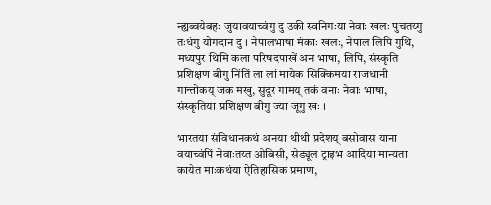न्ह्यब्वयेबहः जुयावयाच्वंगु दु उकी स्वनिगःया नेवाः खलः पुचतय्गु तःधंगु योगदान दु । नेपालभाषा मंकाः खलः, नेपाल लिपि गुथि, मध्यपुर थिमि कला परिषदपाखें अन भाषा, लिपि, संस्कृति प्रशिक्षण बीगु निंतिं ला लां मायेक सिक्किमया राजधानी गान्तोकय् जक मखु, सुदूर गामय् तकं वनाः नेवाः भाषा, संस्कृतिया प्रशिक्षण बीगु ज्या जूगु खः ।

भारतया संविधानकथं अनया थीथी प्रदेशय् बसोवास याना वयाच्वंपिं नेवाःतय्त ओबिसी, सेड्यूल ट्राइभ आदिया मान्यता कायेत माःकथंया ऐतिहासिक प्रमाण,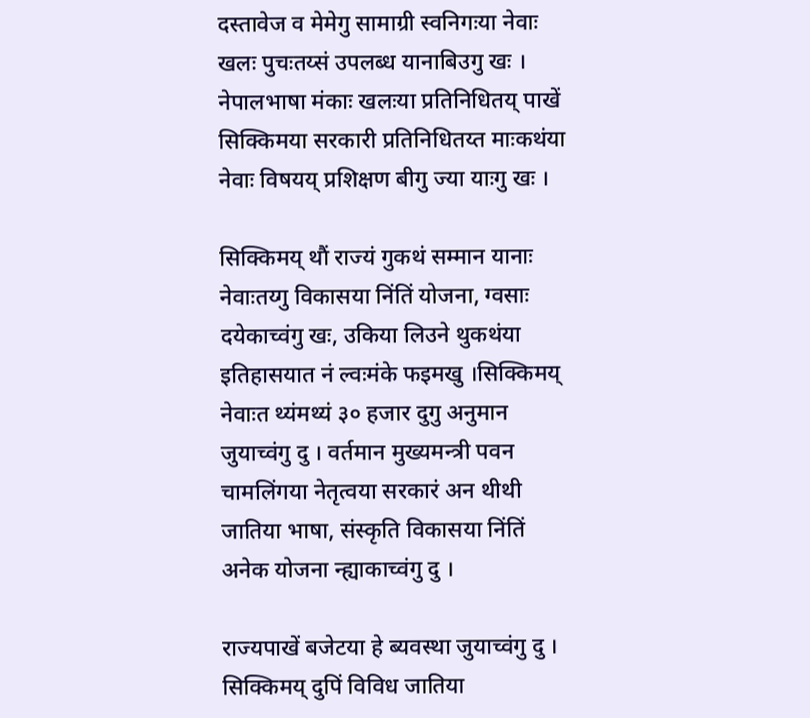दस्तावेज व मेमेगु सामाग्री स्वनिगःया नेवाः खलः पुचःतय्सं उपलब्ध यानाबिउगु खः । नेपालभाषा मंकाः खलःया प्रतिनिधितय् पाखें सिक्किमया सरकारी प्रतिनिधितय्त माःकथंया नेवाः विषयय् प्रशिक्षण बीगु ज्या याःगु खः ।

सिक्किमय् थौं राज्यं गुकथं सम्मान यानाः नेवाःतय्गु विकासया निंतिं योजना, ग्वसाः दयेकाच्वंगु खः, उकिया लिउने थुकथंया इतिहासयात नं ल्वःमंके फइमखु ।सिक्किमय् नेवाःत थ्यंमथ्यं ३० हजार दुगु अनुमान जुयाच्वंगु दु । वर्तमान मुख्यमन्त्री पवन चामलिंगया नेतृत्वया सरकारं अन थीथी जातिया भाषा, संस्कृति विकासया निंतिं अनेक योजना न्ह्याकाच्वंगु दु ।

राज्यपाखें बजेटया हे ब्यवस्था जुयाच्वंगु दु । सिक्किमय् दुपिं विविध जातिया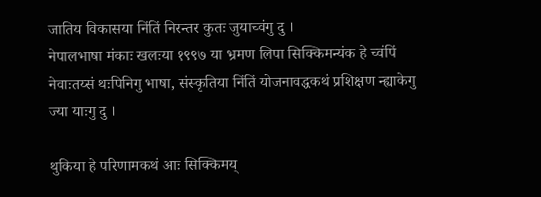जातिय विकासया निंतिं निरन्तर कुतः जुयाच्वंगु दु ।
नेपालभाषा मंकाः खलःया १९९७ या भ्रमण लिपा सिक्किमन्यंक हे च्वंपिं नेवाःतय्सं थःपिनिगु भाषा, संस्कृतिया निंतिं योजनावद्धकथं प्रशिक्षण न्ह्याकेगु ज्या याःगु दु ।

थुकिया हे परिणामकथं आः सिक्किमय्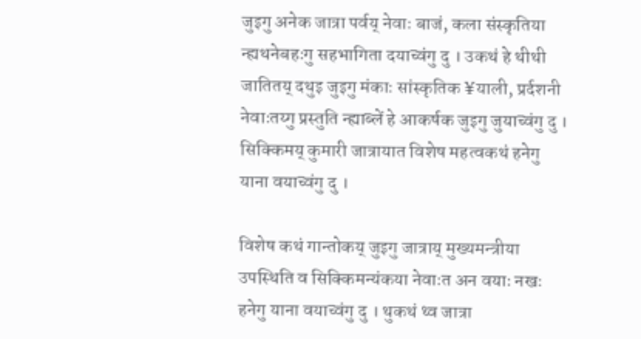जुइगु अनेक जात्रा पर्वय् नेवाः बाजं, कला संस्कृतिया न्ह्यथनेबहःगु सहभागिता दयाच्वंगु दु । उकथं हे थीथी जातितय् दथुइ जुइगु मंकाः सांस्कृतिक ¥याली, प्रर्दशनी नेवाःतय्गु प्रस्तुति न्ह्याब्लें हे आकर्षक जुइगु जुयाच्वंगु दु । सिक्किमय् कुमारी जात्रायात विशेष महत्वकथं हनेगु याना वयाच्वंगु दु ।

विशेष कथं गान्तोकय् जुइगु जात्राय् मुख्यमन्त्रीया उपस्थिति व सिक्किमन्यंकया नेवाःत अन वयाः नखः हनेगु याना वयाच्वंगु दु । थुकथं थ्व जात्रा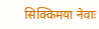सिक्किमया नेवाः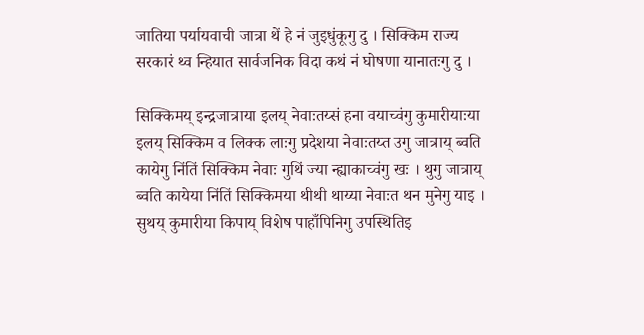जातिया पर्यायवाची जात्रा थें हे नं जुइधुंकूगु दु । सिक्किम राज्य सरकारं थ्व न्हियात सार्वजनिक विदा कथं नं घोषणा यानातःगु दु ।

सिक्किमय् इन्द्रजात्राया इलय् नेवाःतय्सं हना वयाच्वंगु कुमारीयाःया इलय् सिक्किम व लिक्क लाःगु प्रदेशया नेवाःतय्त उगु जात्राय् ब्वति कायेगु निंतिं सिक्किम नेवाः गुथिं ज्या न्ह्याकाच्वंगु खः । थुगु जात्राय् ब्वति कायेया निंतिं सिक्किमया थीथी थाय्या नेवाःत थन मुनेगु याइ । सुथय् कुमारीया किपाय् विशेष पाहाँपिनिगु उपस्थितिइ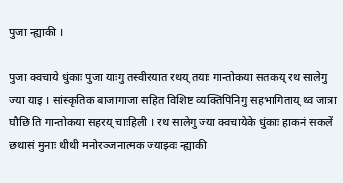पुजा न्ह्याकी ।

पुजा क्वचाये धुंकाः पुजा याःगु तस्वीरयात रथय् तयाः गान्तोकया सतकय् रथ सालेगु ज्या याइ । सांस्कृतिक बाजागाजा सहित विशिष्ट व्यक्तिपिनिगु सहभागिताय् थ्व जात्रा घौछि ति गान्तोकया सहरय् चाःहिली । रथ सालेगु ज्या क्वचायेके धुंकाः हाकनं सकलें छथासं मुनाः थीथी मनोरञ्जनात्मक ज्याझ्वः न्ह्याकी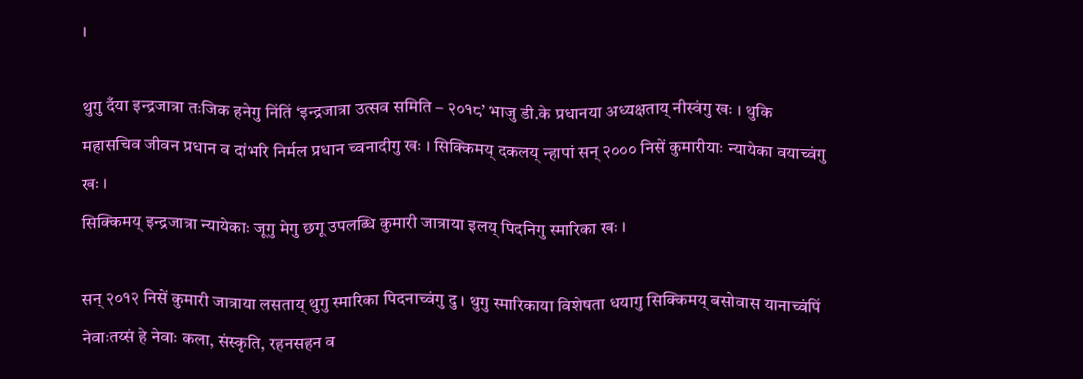।

थुगु दँया इन्द्रजात्रा तःजिक हनेगु निंतिं ‘इन्द्रजात्रा उत्सव समिति – २०१८’ भाजु डी.के प्रधानया अध्यक्षताय् नीस्वंगु खः । थुकि महासचिव जीवन प्रधान व दांभरि निर्मल प्रधान च्वनादीगु खः । सिक्किमय् दकलय् न्हापां सन् २००० निसें कुमारीयाः न्यायेका वयाच्वंगु खः ।
सिक्किमय् इन्द्रजात्रा न्यायेकाः जूगु मेगु छगू उपलब्धि कुमारी जात्राया इलय् पिदनिगु स्मारिका खः ।

सन् २०१२ निसें कुमारी जात्राया लसताय् थुगु स्मारिका पिदनाच्वंगु दु । थुगु स्मारिकाया विशेषता धयागु सिक्किमय् बसोवास यानाच्वंपिं नेवाःतय्सं हे नेवाः कला, संस्कृति, रहनसहन व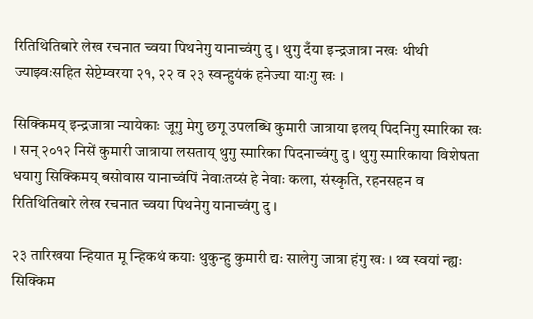रितिथितिबारे लेख रचनात च्वया पिथनेगु यानाच्वंगु दु । थुगु दँया इन्द्रजात्रा नखः थीथी ज्याझ्वःसहित सेप्टेम्वरया २१, २२ व २३ स्वन्हुयंकं हनेज्या याःगु खः ।

सिक्किमय् इन्द्रजात्रा न्यायेकाः जूगु मेगु छगू उपलब्धि कुमारी जात्राया इलय् पिदनिगु स्मारिका खः । सन् २०१२ निसें कुमारी जात्राया लसताय् थुगु स्मारिका पिदनाच्वंगु दु । थुगु स्मारिकाया विशेषता धयागु सिक्किमय् बसोवास यानाच्वंपिं नेवाःतय्सं हे नेवाः कला, संस्कृति, रहनसहन व रितिथितिबारे लेख रचनात च्वया पिथनेगु यानाच्वंगु दु ।

२३ तारिखया न्हियात मू न्हिकथं कयाः थुकुन्हु कुमारी द्यः सालेगु जात्रा हंगु खः । थ्व स्वयां न्ह्यः सिक्किम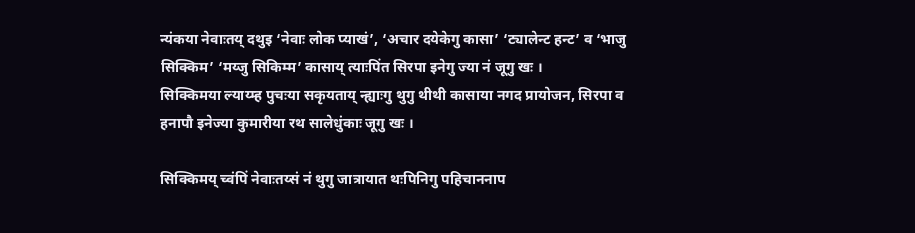न्यंकया नेवाःतय् दथुइ ‘नेवाः लोक प्याखं’, ‘अचार दयेकेगु कासा’ ‘ट्यालेन्ट हन्ट’ व ‘भाजु सिक्किम’ ‘मय्जु सिकिम्म’ कासाय् त्याःपिंत सिरपा इनेगु ज्या नं जूगु खः ।
सिक्किमया ल्याय्म्ह पुचःया सकृयताय् न्ह्याःगु थुगु थीथी कासाया नगद प्रायोजन, सिरपा व हनापौ इनेज्या कुमारीया रथ सालेधुंकाः जूगु खः ।

सिक्किमय् च्वंपिं नेवाःतय्सं नं थुगु जात्रायात थःपिनिगु पहिचाननाप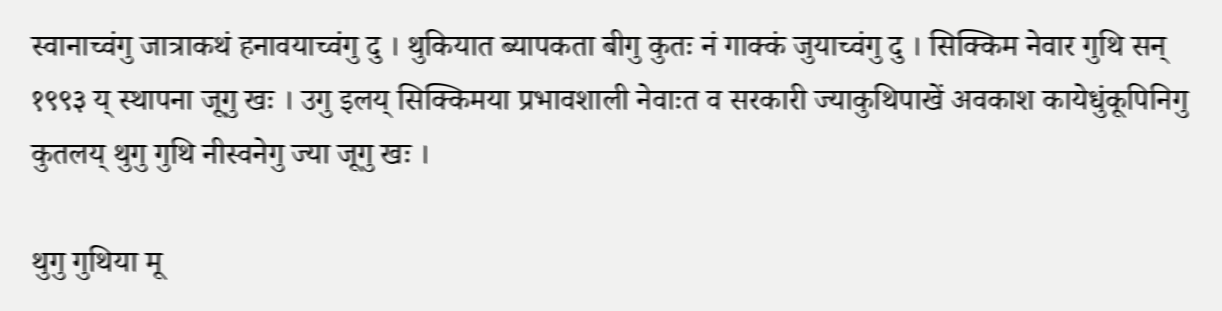स्वानाच्वंगु जात्राकथं हनावयाच्वंगु दु । थुकियात ब्यापकता बीगु कुतः नं गाक्कं जुयाच्वंगु दु । सिक्किम नेवार गुथि सन् १९९३ य् स्थापना जूगु खः । उगु इलय् सिक्किमया प्रभावशाली नेवाःत व सरकारी ज्याकुथिपाखें अवकाश कायेधुंकूपिनिगु कुतलय् थुगु गुथि नीस्वनेगु ज्या जूगु खः ।

थुगु गुथिया मू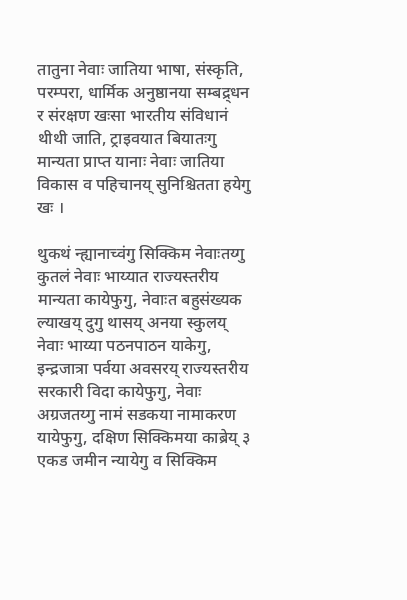तातुना नेवाः जातिया भाषा, संस्कृति, परम्परा, धार्मिक अनुष्ठानया सम्बद्र्धन र संरक्षण खःसा भारतीय संविधानं थीथी जाति, ट्राइवयात बियातःगु मान्यता प्राप्त यानाः नेवाः जातिया विकास व पहिचानय् सुनिश्चितता हयेगु खः ।

थुकथं न्ह्यानाच्वंगु सिक्किम नेवाःतय्गु कुतलं नेवाः भाय्यात राज्यस्तरीय मान्यता कायेफुगु, नेवाःत बहुसंख्यक ल्याखय् दुगु थासय् अनया स्कुलय् नेवाः भाय्या पठनपाठन याकेगु, इन्द्रजात्रा पर्वया अवसरय् राज्यस्तरीय सरकारी विदा कायेफुगु, नेवाः अग्रजतय्गु नामं सडकया नामाकरण यायेफुगु, दक्षिण सिक्किमया काब्रेय् ३ एकड जमीन न्यायेगु व सिक्किम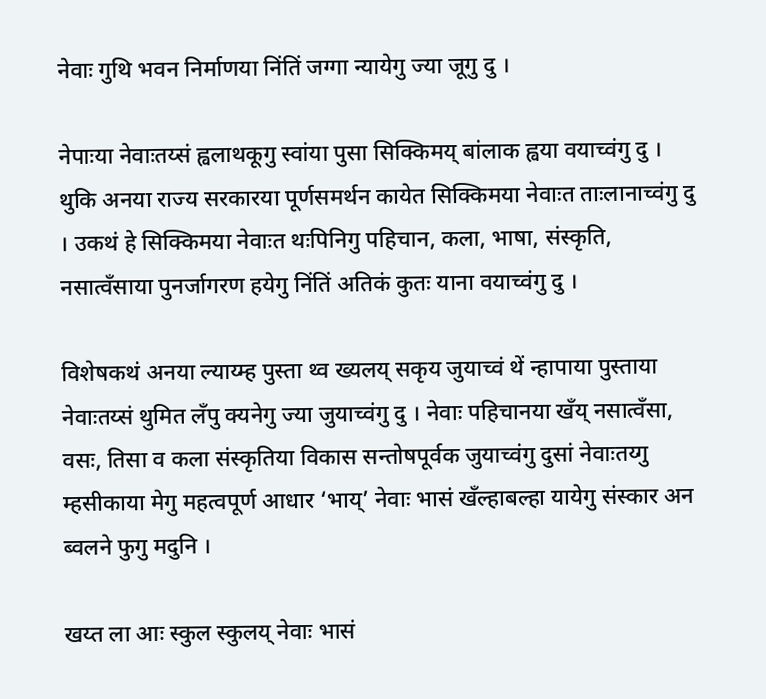नेवाः गुथि भवन निर्माणया निंतिं जग्गा न्यायेगु ज्या जूगु दु ।

नेपाःया नेवाःतय्सं ह्वलाथकूगु स्वांया पुसा सिक्किमय् बांलाक ह्वया वयाच्वंगु दु । थुकि अनया राज्य सरकारया पूर्णसमर्थन कायेत सिक्किमया नेवाःत ताःलानाच्वंगु दु । उकथं हे सिक्किमया नेवाःत थःपिनिगु पहिचान, कला, भाषा, संस्कृति, नसात्वँसाया पुनर्जागरण हयेगु निंतिं अतिकं कुतः याना वयाच्वंगु दु ।

विशेषकथं अनया ल्याय्म्ह पुस्ता थ्व ख्यलय् सकृय जुयाच्वं थें न्हापाया पुस्ताया नेवाःतय्सं थुमित लँपु क्यनेगु ज्या जुयाच्वंगु दु । नेवाः पहिचानया खँय् नसात्वँसा, वसः, तिसा व कला संस्कृतिया विकास सन्तोषपूर्वक जुयाच्वंगु दुसां नेवाःतय्गु म्हसीकाया मेगु महत्वपूर्ण आधार ‘भाय्’ नेवाः भासं खँल्हाबल्हा यायेगु संस्कार अन ब्वलने फुगु मदुनि ।

खय्त ला आः स्कुल स्कुलय् नेवाः भासं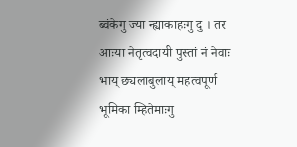ब्वंकेगु ज्या न्ह्याकाहःगु दु । तर आःया नेतृत्वदायी पुस्तां नं नेवाः भाय् छ्यलाबुलाय् महत्वपूर्ण भूमिका म्हितेमाःगु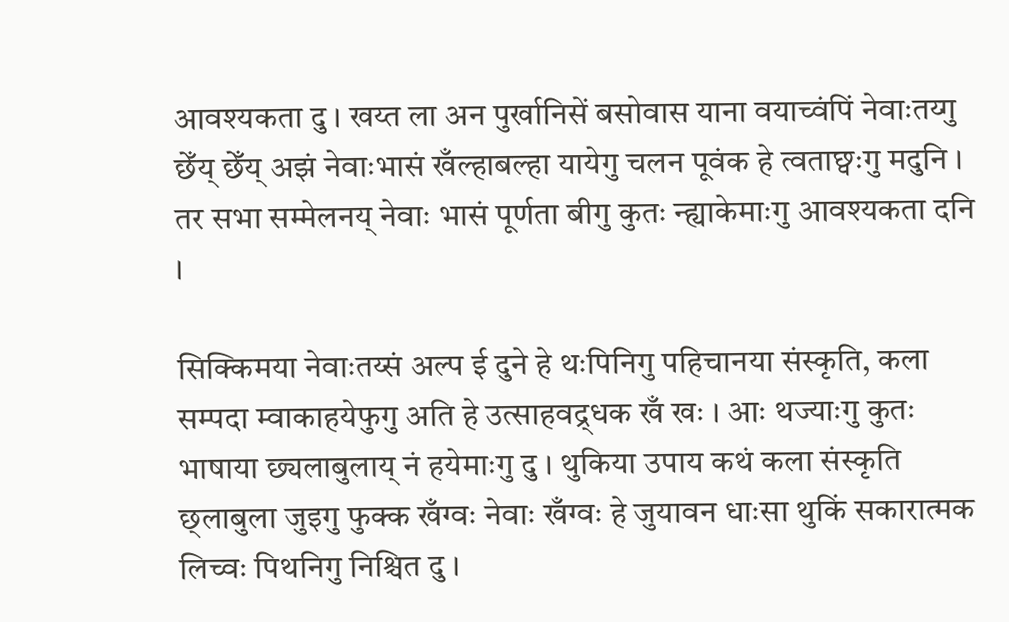आवश्यकता दु । खय्त ला अन पुर्खानिसें बसोवास याना वयाच्वंपिं नेवाःतय्गु छेँय् छेँय् अझं नेवाःभासं खँल्हाबल्हा यायेगु चलन पूवंक हे त्वताछ्वःगु मदुनि । तर सभा सम्मेलनय् नेवाः भासं पूर्णता बीगु कुतः न्ह्याकेमाःगु आवश्यकता दनि ।

सिक्किमया नेवाःतय्सं अल्प ई दुने हे थःपिनिगु पहिचानया संस्कृति, कला सम्पदा म्वाकाहयेफुगु अति हे उत्साहवद्र्धक खँ खः । आः थज्याःगु कुतः भाषाया छ्यलाबुलाय् नं हयेमाःगु दु । थुकिया उपाय कथं कला संस्कृति छ्लाबुला जुइगु फुक्क खँग्वः नेवाः खँग्वः हे जुयावन धाःसा थुकिं सकारात्मक लिच्वः पिथनिगु निश्चित दु ।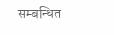सम्बन्धित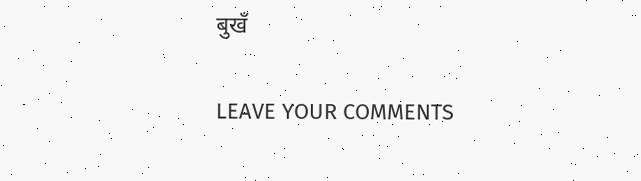बुखँ

LEAVE YOUR COMMENTS